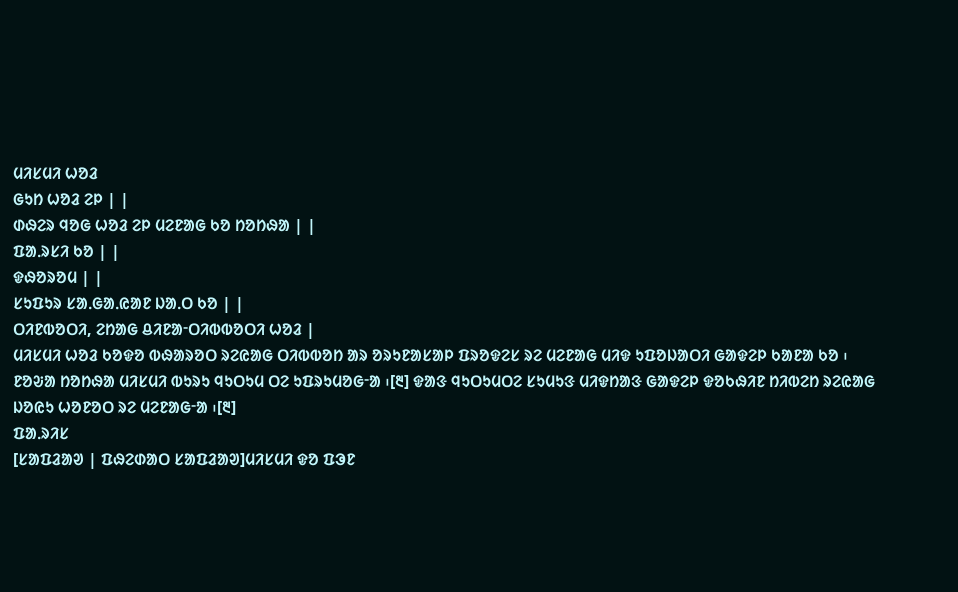ᱢᱤᱥᱢᱤ ᱦᱚᱲ
ᱜᱩᱴ ᱦᱚᱲ ᱮᱞ | |
ᱰᱷᱮᱨ ᱧᱚᱜ ᱦᱚᱲ ᱮᱞ ᱢᱮᱱᱟᱜ ᱠᱚ ᱴᱚᱴᱷᱟ | |
ᱯᱟᱹᱨᱥᱤ ᱠᱚ | |
ᱫᱷᱚᱨᱚᱢ | |
ᱥᱩᱯᱩᱨ ᱥᱟᱹᱜᱟᱹᱭᱟᱱ ᱡᱟᱹᱛ ᱠᱚ | |
ᱛᱤᱱᱵᱚᱛᱤ, ᱮᱴᱟᱜ ᱪᱤᱱᱟᱼᱛᱤᱵᱵᱚᱛᱤ ᱦᱚᱲ |
ᱢᱤᱥᱢᱤ ᱦᱚᱲ ᱠᱚᱫᱚ ᱵᱷᱟᱨᱚᱛ ᱨᱮᱭᱟᱜ ᱛᱤᱵᱵᱚᱴ ᱟᱨ ᱚᱨᱩᱱᱟᱥᱟᱞ ᱯᱨᱚᱫᱮᱥ ᱨᱮ ᱢᱮᱱᱟᱜ ᱢᱤᱫ ᱩᱯᱚᱡᱟᱛᱤ ᱜᱟᱫᱮᱞ ᱠᱟᱱᱟ ᱠᱚ ᱾ ᱱᱚᱶᱟ ᱴᱚᱴᱷᱟ ᱢᱤᱥᱢᱤ ᱵᱩᱨᱩ ᱧᱩᱛᱩᱢ ᱛᱮ ᱩᱯᱨᱩᱢᱚᱜᱼᱟ ᱾[᱓] ᱫᱟᱝ ᱧᱩᱛᱩᱢᱛᱮ ᱥᱩᱢᱩᱝ ᱢᱤᱫᱴᱟᱝ ᱜᱟᱫᱮᱞ ᱫᱚᱠᱷᱤᱱ ᱴᱤᱵᱮᱴ ᱨᱮᱭᱟᱜ ᱡᱚᱭᱩ ᱦᱚᱱᱚᱛ ᱨᱮ ᱢᱮᱱᱟᱜᱼᱟ ᱾[᱓]
ᱯᱟᱹᱨᱤᱥ
[ᱥᱟᱯᱲᱟᱣ | ᱯᱷᱮᱰᱟᱛ ᱥᱟᱯᱲᱟᱣ]ᱢᱤᱥᱢᱤ ᱫᱚ ᱯᱳᱱ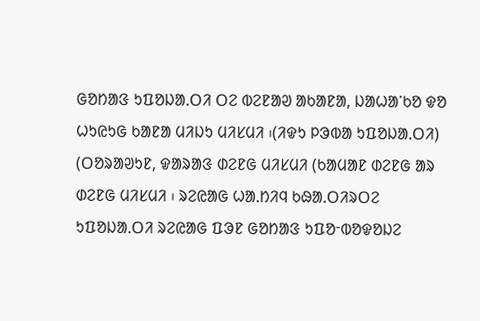ᱜᱚᱴᱟᱝ ᱩᱯᱚᱡᱟᱹᱛᱤ ᱛᱮ ᱵᱮᱱᱟᱣ ᱟᱠᱟᱱᱟ, ᱡᱟᱦᱟᱸᱠᱚ ᱫᱚ ᱦᱩᱭᱩᱜ ᱠᱟᱱᱟ ᱢᱤᱡᱩ ᱢᱤᱥᱢᱤ ᱾(ᱤᱫᱩ ᱞᱳᱵᱟ ᱩᱯᱚᱡᱟᱹᱛᱤ) (ᱛᱚᱨᱟᱣᱩᱱ, ᱫᱟᱨᱟᱝ ᱰᱮᱱᱜ ᱢᱤᱥᱢᱤ (ᱠᱟᱢᱟᱱ ᱰᱮᱱᱜ ᱟᱨ ᱰᱮᱱᱜ ᱢᱤᱥᱢᱤ ᱾ ᱨᱮᱭᱟᱜ ᱦᱟᱹᱴᱤᱧ ᱠᱷᱟᱹᱛᱤᱨᱛᱮ ᱩᱯᱚᱡᱟᱹᱛᱤ ᱨᱮᱭᱟᱜ ᱯᱳᱱ ᱜᱚᱴᱟᱝ ᱩᱯᱚᱼᱵᱚᱫᱚᱡᱮ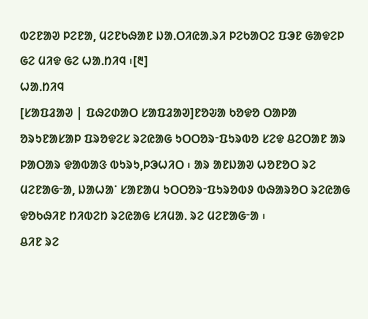ᱵᱮᱱᱟᱣ ᱞᱮᱱᱟ, ᱢᱮᱱᱠᱷᱟᱱ ᱡᱟᱹᱛᱤᱭᱟᱹᱨᱤ ᱞᱮᱠᱟᱛᱮ ᱯᱳᱱ ᱜᱟᱫᱮᱞ ᱜᱮ ᱢᱤᱫ ᱜᱮ ᱦᱟᱹᱴᱤᱧ ᱾[᱓]
ᱦᱟᱹᱴᱤᱧ
[ᱥᱟᱯᱲᱟᱣ | ᱯᱷᱮᱰᱟᱛ ᱥᱟᱯᱲᱟᱣ]ᱱᱚᱶᱟ ᱠᱚᱫᱚ ᱛᱟᱞᱟ ᱚᱨᱩᱱᱟᱥᱟᱞ ᱯᱨᱚᱫᱮᱥ ᱨᱮᱭᱟᱜ ᱩᱛᱛᱚᱨᱼᱯᱩᱨᱵᱚ ᱥᱮᱫ ᱪᱮᱛᱟᱱ ᱟᱨ ᱞᱟᱛᱟᱨ ᱫᱟᱵᱟᱝ ᱵᱩᱨᱩ,ᱞᱳᱦᱤᱛ ᱾ ᱟᱨ ᱟᱱᱡᱟᱣ ᱦᱚᱱᱚᱛ ᱨᱮ ᱢᱮᱱᱟᱜᱼᱟ, ᱡᱟᱦᱟᱸ ᱥᱟᱱᱟᱢ ᱩᱛᱛᱚᱨᱼᱯᱩᱨᱚᱵᱽ ᱵᱷᱟᱨᱚᱛ ᱨᱮᱭᱟᱜ ᱫᱚᱠᱷᱤᱱ ᱴᱤᱵᱮᱴ ᱨᱮᱭᱟᱜ ᱥᱤᱢᱟᱹ ᱨᱮ ᱢᱮᱱᱟᱜᱼᱟ ᱾
ᱪᱤᱱ ᱨᱮ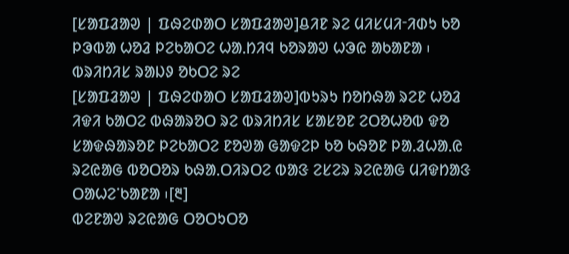[ᱥᱟᱯᱲᱟᱣ | ᱯᱷᱮᱰᱟᱛ ᱥᱟᱯᱲᱟᱣ]ᱪᱤᱱ ᱨᱮ ᱢᱤᱥᱢᱤᱼᱤᱰᱩ ᱠᱚ ᱞᱳᱵᱟ ᱦᱚᱲ ᱞᱮᱠᱟᱛᱮ ᱦᱟᱹᱴᱤᱧ ᱠᱚᱨᱟᱣ ᱦᱳᱭ ᱟᱠᱟᱱᱟ ᱾
ᱵᱨᱤᱴᱤᱥ ᱨᱟᱡᱽ ᱚᱠᱛᱮ ᱨᱮ
[ᱥᱟᱯᱲᱟᱣ | ᱯᱷᱮᱰᱟᱛ ᱥᱟᱯᱲᱟᱣ]ᱵᱩᱨᱩ ᱴᱚᱴᱷᱟ ᱨᱮᱱ ᱦᱚᱲ ᱤᱫᱤ ᱠᱟᱛᱮ ᱵᱷᱟᱨᱚᱛ ᱨᱮ ᱵᱨᱤᱴᱤᱥ ᱥᱟᱥᱚᱱ ᱮᱛᱚᱦᱚᱵ ᱫᱚ ᱥᱟᱫᱷᱟᱨᱚᱱ ᱞᱮᱠᱟᱛᱮ ᱱᱚᱣᱟ ᱜᱟᱫᱮᱞ ᱠᱚ ᱠᱷᱚᱱ ᱞᱟᱹᱲᱦᱟᱹᱭ ᱨᱮᱭᱟᱜ ᱵᱚᱛᱚᱨ ᱠᱷᱟᱹᱛᱤᱨᱛᱮ ᱵᱟᱝ ᱮᱥᱮᱨ ᱨᱮᱭᱟᱜ ᱢᱤᱫᱴᱟᱝ ᱛᱟᱦᱮᱸᱠᱟᱱᱟ ᱾[᱓]
ᱵᱮᱱᱟᱣ ᱨᱮᱭᱟᱜ ᱛᱚᱛᱩᱛᱚ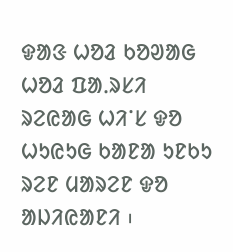ᱫᱟᱝ ᱦᱚᱲ ᱠᱚᱣᱟᱜ ᱦᱚᱲ ᱯᱟᱹᱨᱥᱤ ᱨᱮᱭᱟᱜ ᱦᱤᱸᱥ ᱫᱚ ᱦᱩᱭᱩᱜ ᱠᱟᱱᱟ ᱩᱱᱠᱩ ᱨᱮᱱ ᱢᱟᱨᱮᱱ ᱫᱚ ᱟᱡᱤᱭᱟᱱᱤ ᱾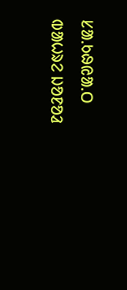ᱥᱟᱹᱠᱷᱭᱟᱹᱛ
ᱵᱟᱦᱨᱮ ᱡᱚᱱᱚᱲ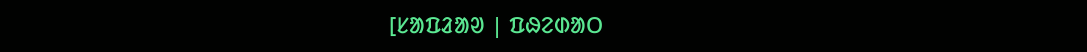[ᱥᱟᱯᱲᱟᱣ | ᱯᱷᱮᱰᱟᱛ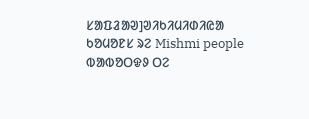ᱥᱟᱯᱲᱟᱣ]ᱣᱤᱠᱤᱢᱤᱰᱤᱭᱟ ᱠᱚᱢᱚᱱᱥ ᱨᱮ Mishmi people ᱵᱟᱵᱚᱛᱫᱽ ᱛᱮ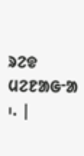ᱨᱮᱫ ᱢᱮᱱᱟᱜᱼᱟ ᱾. |